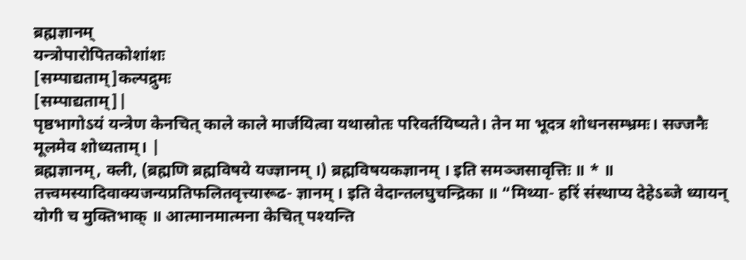ब्रह्मज्ञानम्
यन्त्रोपारोपितकोशांशः
[सम्पाद्यताम्]कल्पद्रुमः
[सम्पाद्यताम्]|
पृष्ठभागोऽयं यन्त्रेण केनचित् काले काले मार्जयित्वा यथास्रोतः परिवर्तयिष्यते। तेन मा भूदत्र शोधनसम्भ्रमः। सज्जनैः मूलमेव शोध्यताम्। |
ब्रह्मज्ञानम्, क्ली, (ब्रह्मणि ब्रह्मविषये यज्ज्ञानम् ।) ब्रह्मविषयकज्ञानम् । इति समञ्जसावृत्तिः ॥ * ॥ तत्त्वमस्यादिवाक्यजन्यप्रतिफलितवृत्त्यारूढ- ज्ञानम् । इति वेदान्तलघुचन्द्रिका ॥ “मिथ्या- हरिं संस्थाप्य देहेऽब्जे ध्यायन् योगी च मुक्तिभाक् ॥ आत्मानमात्मना केचित् पश्यन्ति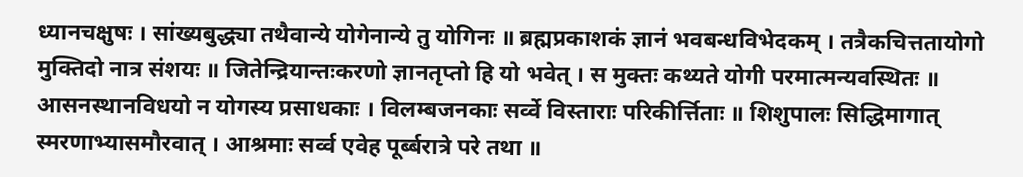ध्यानचक्षुषः । सांख्यबुद्ध्या तथैवान्ये योगेनान्ये तु योगिनः ॥ ब्रह्मप्रकाशकं ज्ञानं भवबन्धविभेदकम् । तत्रैकचित्ततायोगो मुक्तिदो नात्र संशयः ॥ जितेन्द्रियान्तःकरणो ज्ञानतृप्तो हि यो भवेत् । स मुक्तः कथ्यते योगी परमात्मन्यवस्थितः ॥ आसनस्थानविधयो न योगस्य प्रसाधकाः । विलम्बजनकाः सर्व्वे विस्ताराः परिकीर्त्तिताः ॥ शिशुपालः सिद्धिमागात् स्मरणाभ्यासमौरवात् । आश्रमाः सर्व्व एवेह पूर्ब्बरात्रे परे तथा ॥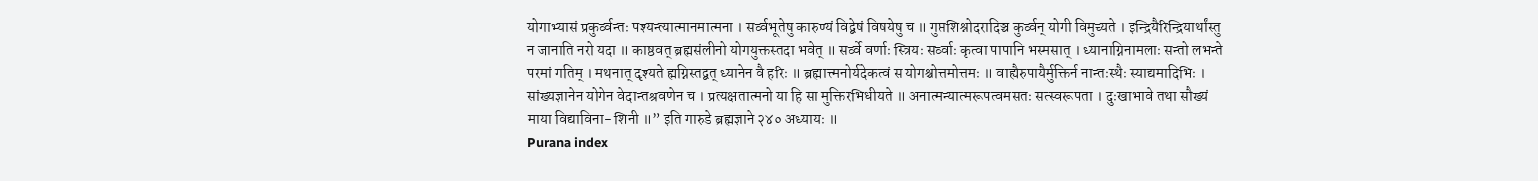योगाभ्यासं प्रकुर्व्वन्तः पश्यन्त्यात्मानमात्मना । सर्व्वभूतेषु कारुण्यं विद्बेषं विषयेषु च ॥ गुप्तशिश्नोदरादिञ्च कुर्व्वन् योगी विमुच्यते । इन्द्रियैरिन्द्रियार्थांस्तु न जानाति नरो यदा ॥ काष्ठवत् ब्रह्मसंलीनो योगयुक्तस्तदा भवेत् ॥ सर्व्वे वर्णाः स्त्रियः सर्व्वाः कृत्वा पापानि भस्मसात् । ध्यानाग्निनामलाः सन्तो लभन्ते परमां गतिम् । मथनात् दृश्यते ह्मग्निस्तद्बत् ध्यानेन वै हरिः ॥ ब्रह्मात्त्मनोर्यदेकत्वं स योगश्चोत्तमोत्तमः ॥ वाह्यैरुपायैर्मुक्तिर्न नान्तःस्थैः स्याद्यमादिभिः । सांख्यज्ञानेन योगेन वेदान्तश्रवणेन च । प्रत्यक्षतात्मनो या हि सा मुक्तिरभिधीयते ॥ अनात्मन्यात्मरूपत्वमसतः सत्स्वरूपता । दुःखाभावे तथा सौख्यं माया विद्याविना- शिनी ॥” इति गारुडे ब्रह्मज्ञाने २४० अध्यायः ॥
Purana index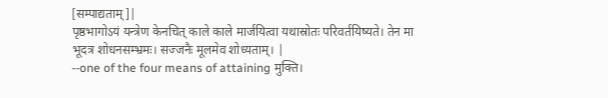[सम्पाद्यताम्]|
पृष्ठभागोऽयं यन्त्रेण केनचित् काले काले मार्जयित्वा यथास्रोतः परिवर्तयिष्यते। तेन मा भूदत्र शोधनसम्भ्रमः। सज्जनैः मूलमेव शोध्यताम्। |
--one of the four means of attaining मुक्ति।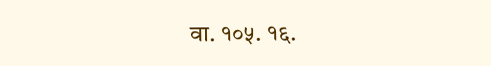वा. १०५. १६.